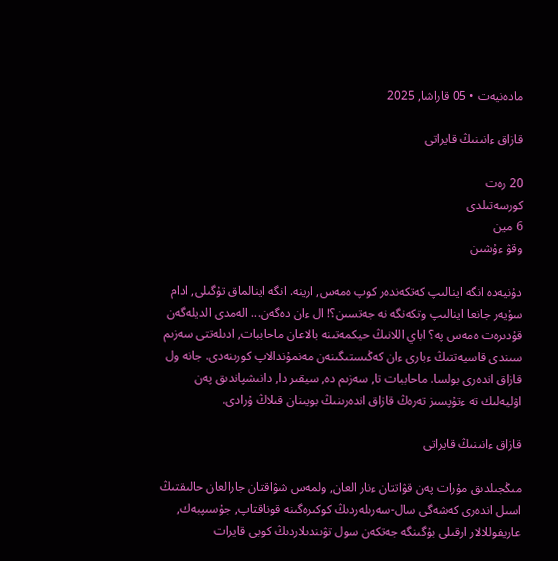مادەنيەت • 05 قاراشا, 2025

قازاق ءانىنىڭ قايراتى

20 رەت
كورسەتىلدى
6 مين
وقۋ ءۇشىن

دۇنيەدە انگە اينالىپ كەتكەندەر كوپ ەمەس, ارينە. انگە اينالماق تۇگىلى, ادام سۇيەر جانعا اينالىپ وتكەنگە نە جەتسىن؟! ال ءان دەگەن... الەمدى الديلەگەن قۇدىرەت ەمەس پە؟ اباي اللانىڭ حيكمەتىنە بالاعان ماحاببات, ادىلەتتى سەزىم سىندى قاسيەتتىڭ ءبارى ءان كەڭىستىگىنەن مەنمۇندالاپ كورىنەدى. جانە ول قازاق اندەرى بولسا. ماحاببات تا, سەزىم دە, سيقىر دا, دانىشپاندىق پەن اۋليەلىك تە ءتۇپسىز تەرەڭ قازاق اندەرىنىڭ بويىنان قىلاڭ ۇرادى.

قازاق ءانىنىڭ قايراتى

مىڭجىلدىق مۇرات پەن قۋاتتان ءنار العان, ولمەس شۋاقتان جارالعان حالىقتىڭ اسىل اندەرى كەشەگى سال-سەرىلەردىڭ كوكىرەگىنە قوناقتاپ, جۇسىپبەك, عاريفوللالار ارقىلى بۇگىنگە جەتكەن سول تۋىندىلاردىڭ كوبى قايرات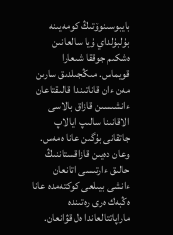بايبوسىنوۆتىڭ كومەيىنە بۇلبۇلداي ۇيا سالعانىن ەشكىم جوققا شىعارا قويماس. مىڭجىلدىق سارىن مەن ءان قاناتىندا قالىقتاعان ءانشىسىن قازاق بالاسى الاقانىنا سالىپ ايالاپ جاتقانى بۇگىن عانا ەمەس. وعان دەيىن قازاقستاننىڭ حالىق ءارتىسى اتانعان ءانشى بيىلعى كوكتەمدە عانا ەڭبەك ەرى رەتىندە ماراپاتتالعاندا ەل قۋانعان.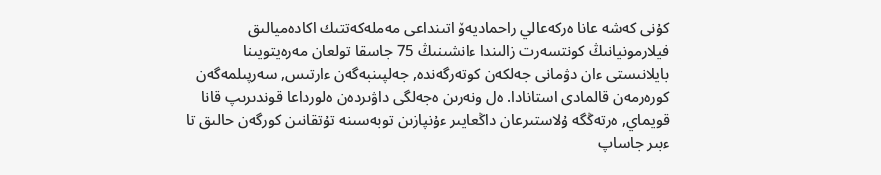كۇنى كەشە عانا ەركەعالي راحماديەۆ اتىنداعى مەملەكەتتىك اكادەميالىق فيلارمونيانىڭ كونتسەرت زالىندا ءانشىنىڭ 75 جاسقا تولعان مەرەيتويىنا بايلانىستى ءان دۋمانى جەلكەن كوتەرگەندە, جەلپىنبەگەن ءارتىس, سەرپىلمەگەن كورەرمەن قالمادى استانادا. ەل ونەرىن ەجەلگى داۋىردەن ەلورداعا قوندىرىپ قانا قويماي, ەرتەڭگە ۇلاستىرعان داڭعايىر ءۇنپازىن توبەسىنە تۇتقانىن كورگەن حالىق تا ءبىر جاساپ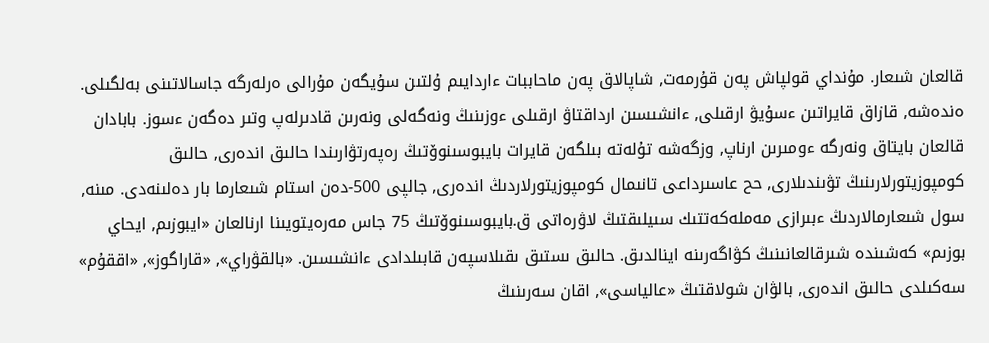قالعان شىعار. مۇنداي قولپاش پەن قۇرمەت, شاپالاق پەن ماحاببات ءاردايىم ۇلتىن سۇيگەن مۇرالى ەرلەرگە جاسالاتىنى بەلگىلى. ەندەشە, قازاق قايراتىن ءسۇيۋ ارقىلى, ءانشىسىن ارداقتاۋ ارقىلى ءوزىنىڭ ونەگەلى ونەرىن قادىرلەپ وتىر دەگەن ءسوز. بابادان قالعان بايتاق ونەرگە ءومىرىن ارناپ, وزگەشە تۇلەتە بىلگەن قايرات بايبوسىنوۆتىڭ رەپەرتۋارىندا حالىق اندەرى, حالىق كومپوزيتورلارىنىڭ تۋىندىلارى, حح عاسىرداعى تانىمال كومپوزيتورلاردىڭ اندەرى, جالپى 500-دەن استام شىعارما بار دەلىنەدى. مىنە, سول شىعارمالاردىڭ ءبىرازى مەملەكەتتىك سىيلىقتىڭ لاۋرەاتى ق.بايبوسىنوۆتىڭ 75 جاس مەرەيتويىنا ارنالعان «ايبوزىم, ايحاي بوزىم» كەشىندە شىرقالعانىنىڭ كۋاگەرىنە اينالدىق. حالىق ىستىق ىقىلاسپەن قابىلدادى ءانشىسىن. «بالقۋراي», «قاراگوز», «اققۇم» سەكىلدى حالىق اندەرى, بالۋان شولاقتىڭ «عالياسى», اقان سەرىنىڭ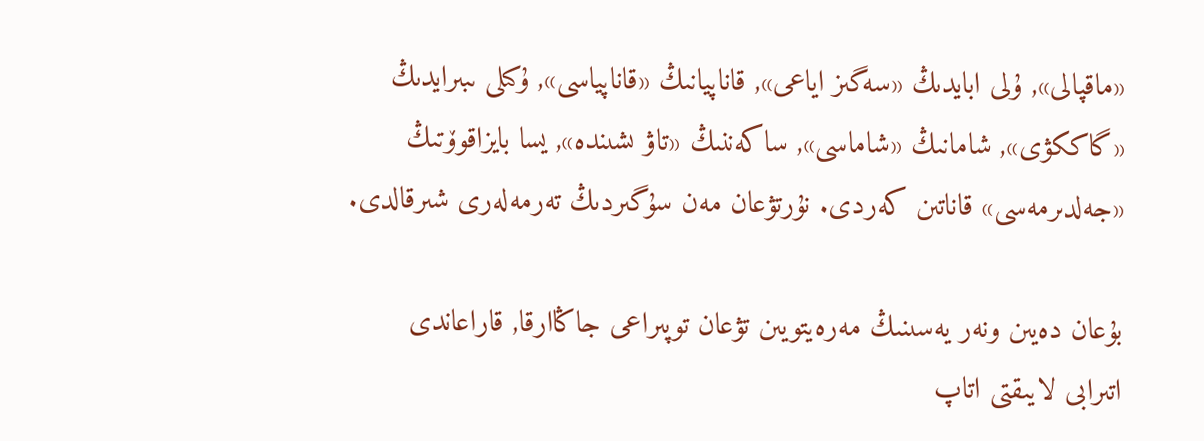«ماقپالى», ۇلى ابايدىڭ «سەگىز اياعى», قاناپيانىڭ «قاناپياسى», ۇكىلى ىبىرايدىڭ «گاككۋى», شامانىڭ «شاماسى», ساكەننىڭ «تاۋ ىشىندە», يسا بايزاقوۆتىڭ «جەلدىرمەسى» قاناتىن كەردى. نۇرتۋعان مەن سۇگىردىڭ تەرمەلەرى شىرقالدى.

بۇعان دەيىن ونەر يەسىنىڭ مەرەيتويىن تۋعان توپىراعى جاڭاارقا, قاراعاندى اتىرابى لايىقتى اتاپ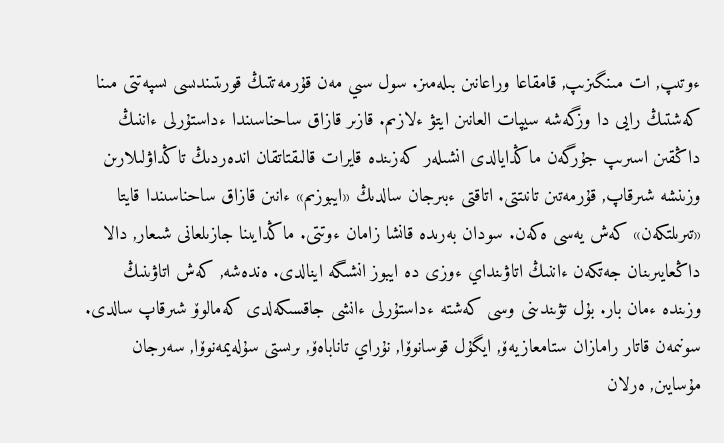ءوتىپ, ات مىنگىزىپ, قامقاعا وراعانىن بىلەمىز. سول سىي مەن قۇرمەتتىڭ قورىتىندىسى ىسپەتتى مىنا كەشتىڭ رايى دا وزگەشە سيپات العانىن ايتۋ ءلازىم. قازىر قازاق ساحناسىندا ءداستۇرلى ءاننىڭ داڭقىن اسىرىپ جۇرگەن ماڭدايالدى انشىلەر كەزىندە قايرات قالىقتاتقان اندەردىڭ تاڭداۋلىلارىن وزىنشە شىرقاپ, قۇرمەتىن تانىتتى. اتاقتى ءبىرجان سالدىڭ «ايبوزىم» ءانىن قازاق ساحناسىندا قايتا «تىرىلتكەن» كەش يەسى ەكەن. سودان بەرىدە قانشا زامان ءوتتى. ماڭدايىنا جازىلعانى شىعار, دالا داڭعايىرىنان جەتكەن ءاننىڭ اتاۋىنداي ءوزى دە ايبوز انشىگە اينالدى. ەندەشە, كەش اتاۋىنىڭ وزىندە ءمان بار. بۇل تۋىندىنى وسى كەشتە ءداستۇرلى ءانشى جاقسىكەلدى كەمالوۆ شىرقاپ سالدى. سونىمەن قاتار رامازان ستامعازيەۆ, ايگۇل قوسانوۆا, نۇراي تاناباەۆ, ىرىستى سۇلەيمەنوۆا, سەرجان مۇسايىن, ەرلان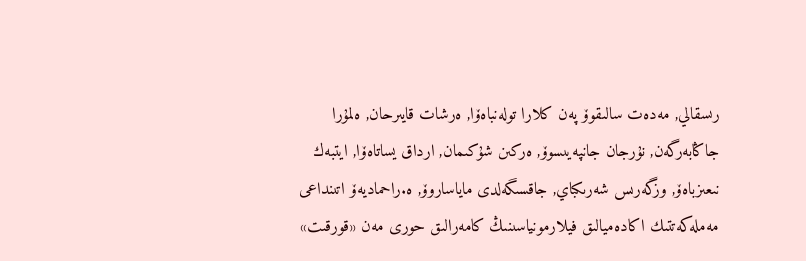رىسقالي, مەدەت سالىقوۆ پەن كلارا تولەنباەۆا, ەرشات قايىرحان, ەلمۇرا جاڭابەرگەن, نۇرجان جانپەيىسوۆ, ەركىن شۇكىمان, ارداق يساتاەۆا, ايتبەك نىعىزباەۆ, وزگەرىس شەرىكباي, جاقسىگەلدى ماياساروۆ, ە.راحماديەۆ اتىنداعى مەملەكەتتىك اكادەميالىق فيلارمونياسىنىڭ كامەرالىق حورى مەن «قورقىت»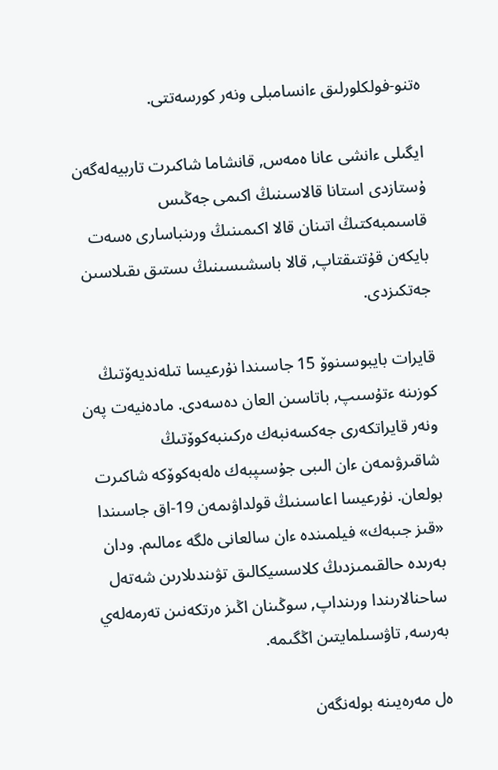ەتنو-فولكلورلىق ءانسامبلى ونەر كورسەتتى.

ايگىلى ءانشى عانا ەمەس, قانشاما شاكىرت تاربيەلەگەن ۇستازدى استانا قالاسىنىڭ اكىمى جەڭىس قاسىمبەكتىڭ اتىنان قالا اكىمىنىڭ ورىنباسارى ەسەت بايكەن قۇتتىقتاپ, قالا باسشىسىنىڭ ىستىق ىقىلاسىن جەتكىزدى.

قايرات بايبوسىنوۆ 15 جاسىندا نۇرعيسا تىلەنديەۆتىڭ كوزىنە ءتۇسىپ, باتاسىن العان دەسەدى. مادەنيەت پەن ونەر قايراتكەرى جەكسەنبەك ەركىنبەكوۆتىڭ شاقىرۋىمەن ءان الىبى جۇسىپبەك ەلەبەكوۆكە شاكىرت بولعان. نۇرعيسا اعاسىنىڭ قولداۋىمەن 19-اق جاسىندا «قىز جىبەك» فيلمىندە ءان سالعانى ەلگە ءمالىم. ودان بەرىدە حالقىمىزدىڭ كلاسسيكالىق تۋىندىلارىن شەتەل ساحنالارىندا ورىنداپ, سوڭىنان اڭىز ەرتكەنىن تەرمەلەي بەرسە, تاۋسىلمايتىن اڭگىمە.

ەل مەرەيىنە بولەنگەن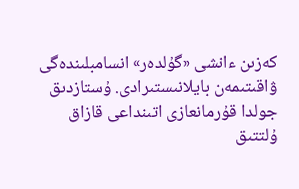كەزىن ءانشى «گۇلدەر» انسامبلىندەگى ۋاقىتىمەن بايلانىستىرادى. ۇستازدىق جولدا قۇرمانعازى اتىنداعى قازاق ۇلتتىق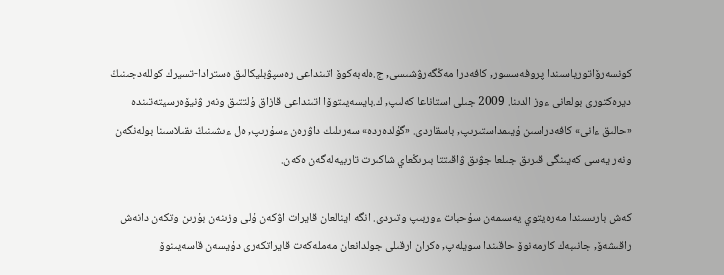كونسەرۆاتورياسىندا پروفەسسور, كافەدرا مەڭگەرۋشىسى, ج.ەلەبەكوۆ اتىنداعى رەسپۋبليكالىق ەسترادا-تسيرك كوللەدجىنىڭ ديرەكتورى بولعانى ءوز الدىنا. 2009 جىلى استاناعا كەلىپ, ك.بايسەيىتوۆا اتىنداعى قازاق ۇلتتىق ونەر ۋنيۆەرسيتەتىندە «حالىق ءانى» كافەدراسىن ۇيىمداستىرىپ, باسقاردى. «گۇلدەردە» سەرىلىك داۋرەن ءسۇرىپ, ەل ءىشىنىڭ ىقىلاسىنا بولەنگەن ونەر يەسى كەيىنگى قىرىق جىلعا جۋىق ۋاقىتتا بىرىڭعاي شاكىرت تاربيەلەگەن ەكەن.

كەش بارىسىندا مەرەيتوي يەسىمەن سۇحبات ءوربىپ وتىردى. انگە اينالعان قايرات اۋكەن ۇلى وزىنەن بۇرىن وتكەن دانەش راقىشەۆ, جانىبەك كارمەنوۆ حاقىندا سويلەپ, ەكران ارقىلى جولدانعان مەملەكەت قايراتكەرى دۇيسەن قاسەيىنوۆ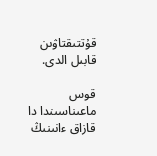قۇتتىقتاۋىن قابىل الدى.

قوس ماعىناسىندا دا قازاق ءانىنىڭ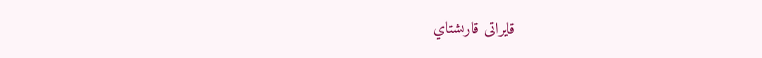قايراتى قارىشتاي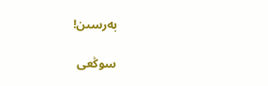بەرسىن!

سوڭعى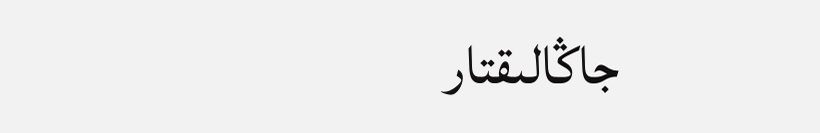جاڭالىقتار